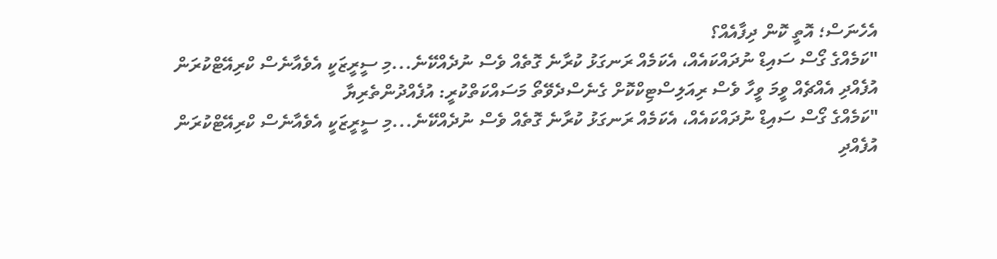އެހެނަސް؛ އޮތީ ކޮން ދިފާއެއް؟
"ކަމެއްގެ ގޯސް ސައިޑް ނުދައްކައެއް، އެކަމެއް ރަނގަޅު ކުރާނެ ގޮތެއް ވެސް ނުދެއްކޭނެ...މި ސީރީޒަކީ އެވެއާނެސް ކްރިއޭޓްކުރަން އުފެއްދި އެއްޗެއް ވީމަ ވީހާ ވެސް ރިއަލިސްޓިކްކޮށް ގެނެސްދެވޭތޯ މަސައްކަތްކުރީ: އުފެއްދުންތެރިޔާ
"ކަމެއްގެ ގޯސް ސައިޑް ނުދައްކައެއް، އެކަމެއް ރަނގަޅު ކުރާނެ ގޮތެއް ވެސް ނުދެއްކޭނެ...މި ސީރީޒަކީ އެވެއާނެސް ކްރިއޭޓްކުރަން އުފެއްދި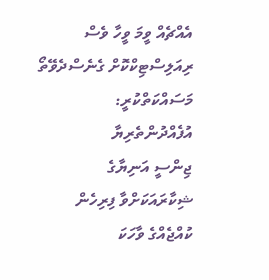އެއްޗެއް ވީމަ ވީހާ ވެސް ރިއަލިސްޓިކްކޮށް ގެނެސްދެވޭތޯ މަސައްކަތްކުރީ: އުފެއްދުންތެރިޔާ
ޖިންސީ އަނިޔާގެ ޝިކާރައަކަށްވާ ފިރިހެން ކުއްޖެއްގެ ވާހަކަ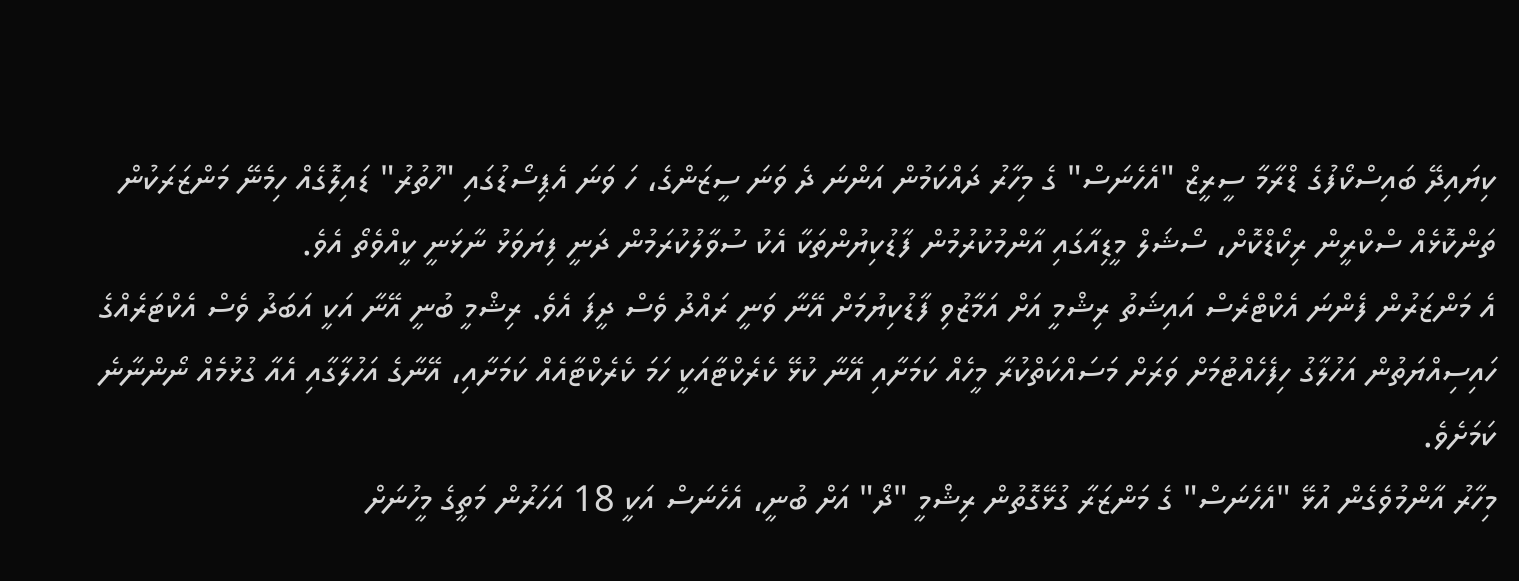ކިޔައިދޭ ބައިސްކޯފުގެ ޑްރާމާ ސީރީޒް "އެހެނަސް" ގެ މިހާރު ދައްކަމުން އަންނަ ދެ ވަނަ ސީޒަންގެ، ހަ ވަނަ އެޕިސޯޑުގައި "ހުތުރު" ޑައިލޮގެއް ހިމެނޭ މަންޒަރަކުން ތަންކޮޅެއް ސްކްރީން ރިކޯޑްކޮށް، ސޯޝަލް މީޑިއާގައި އާންމުކުރުމުން ފާޑުކިޔުންތަކާ އެކު ސުވާލުކުރަމުން ދަނީ ފިޔަވަޅު ނާޅަނީ ކީއްވެތޯ އެވެ.
އެ މަންޒަރުން ފެންނަ އެކްޓްރެސް އައިޝަތު ރިޝްމީ އަށް އަމާޒުވި ފާޑުކިޔުމަށް އޭނާ ވަނީ ރައްދު ވެސް ދީފަ އެވެ. ރިޝްމީ ބުނީ އޭނާ އަކީ އަބަދު ވެސް އެކްޓަރެއްގެ ހައިސިއްޔަތުން އަހުލާގު ހިފެހެއްޓުމަށް ވަރަށް މަސައްކަތްކުރާ މީހެއް ކަމަށާއި އޭނާ ކުޅޭ ކެރެކްޓާއަކީ ހަމަ ކެރެކްޓާއެއް ކަމަށާއި، އޭނާގެ އަހުލާގާއި އެއާ ގުޅުމެއް ނޯންނާނެ ކަމަށެވެ.
މިހާރު އާންމުވެގެން އުޅޭ "އެހެނަސް" ގެ މަންޒަރާ ގުޅޭގޮތުން ރިޝްމީ "ދޯ" އަށް ބުނީ، އެހެނަސް އަކީ 18 އަހަރުން މަތީގެ މީހުނަށް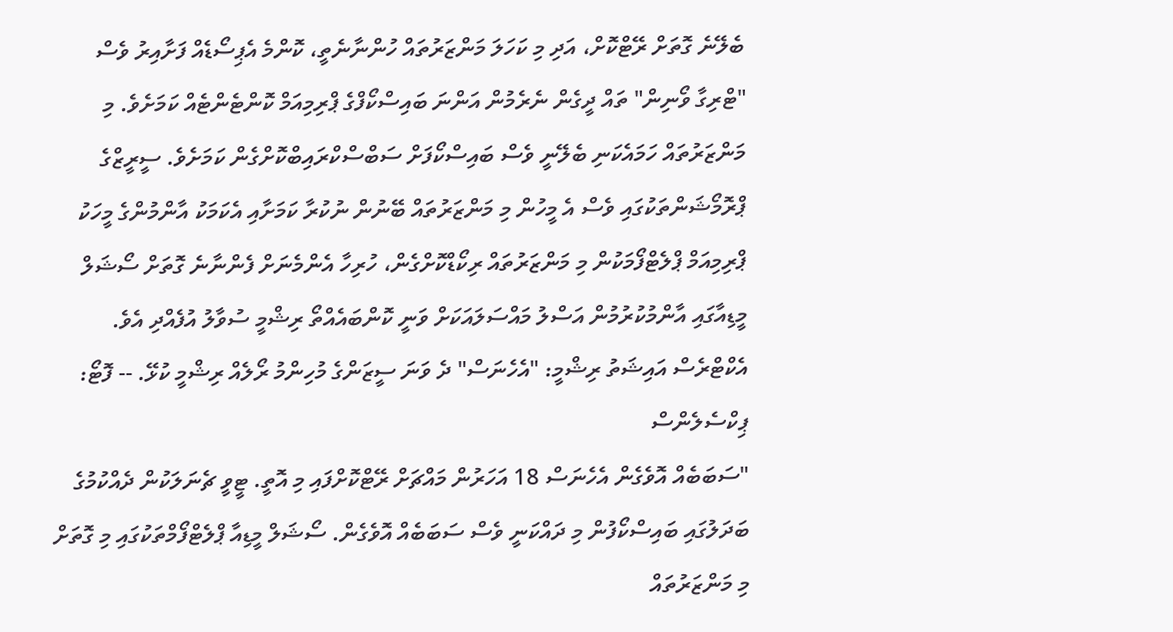ބެލޭނެ ގޮތަށް ރޭޓްކޮށް، އަދި މި ކަހަލަ މަންޒަރުތައް ހުންނާނެތީ، ކޮންމެ އެޕިސޯޑެއް ފަށާއިރު ވެސް "ޓްރިގާ ވޯނިން" ތައް ދީގެން ނެރެމުން އަންނަ ބައިސްކޯފްގެ ޕްރިމިއަމް ކޮންޓެންޓެއް ކަމަށެވެ. މި މަންޒަރުތައް ހަމައެކަނި ބެލޭނީ ވެސް ބައިސްކޯފަށް ސަބްސްކްރައިބްކޮށްގެން ކަމަށެވެ. ސީރީޒްގެ ޕްރޮމޯޝަންތަކުގައި ވެސް އެ މީހުން މި މަންޒަރުތައް ބޭނުން ނުކުރާ ކަމަށާއި އެކަމަކު އާންމުންގެ މީހަކު ޕްރިމިއަމް ޕްލެޓްފޯމަކުން މި މަންޒަރުތައް ރިކޯޑްކޮށްގެން، ހުރިހާ އެންމެނަށް ފެންނާނެ ގޮތަށް ސޯޝަލް މީޑިއާގައި އާންމުކުރުމުން އަސްލު މައްސަލައަކަށް ވަނީ ކޮންބައެއްތޯ ރިޝްމީ ސުވާލު އުފެއްދި އެވެ.
އެކްޓްރެސް އައިޝަތު ރިޝްމީ: "އެހެނަސް" ދެ ވަނަ ސީޒަންގެ މުހިންމު ރޯލެއް ރިޝްމީ ކުޅޭ. -- ފޮޓޯ: ޕިކްސެލެންސް
"ސަބަބެއް އޮވެގެން އެހެނަސް 18 އަހަރުން މައްޗަށް ރޭޓްކޮށްފައި މި އޮތީ. ޓީވީ ޗެނަލަކުން ދެއްކުމުގެ ބަދަލުގައި ބައިސްކޯފުން މި ދައްކަނީ ވެސް ސަބަބެއް އޮވެގެން. ސޯޝަލް މީޑިއާ ޕްލެޓްފޯމްތަކުގައި މި ގޮތަށް މި މަންޒަރުތައް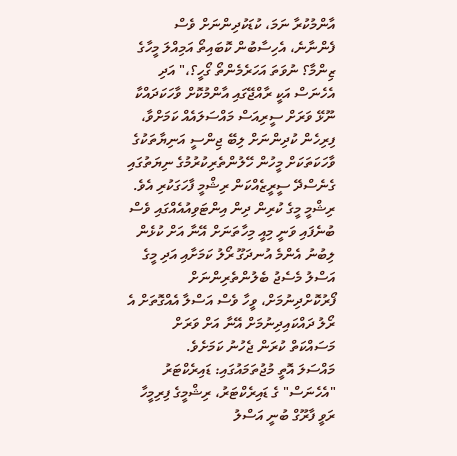އާންމުކުރާ ނަމަ، ކުޑަކުދިންނަށް ވެސް ފެންނާނެ، އެހިސާބުން ކޮބައިތޯ އަމިއްލަ މީހާގެ ޒިންމާ؟ ނުވަތަ އަހަރެމެންތޯ ގޯހީ؟،" އަދި އެހެނަސް އަކީ ރާއްޖޭގައި އާންމުކޮށް ވާހަކަދައްކާ ނޫޅޭ ވަރަށް ސީރިއަސް މައްސަލައެއް ކަމަށްވާ، ފިރިހެން ކުދިންނަށް ލިބޭ ޖިންސީ އަނިޔާތަކުގެ ވާހަކަތަކަށް މީހުން ހޭލުންތެރިކުރުމުގެ ނިޔަތުގައި ގެނެސްދޭ ސީރީޒެއްކަން ރިޝްމީ ފާހަގަކުރި އެވެ.
ރިޝްމީ މީގެ ކުރިން ދިން އިންޓަވިއުއެއްގައި ވެސް ބުނެފައި ވަނީ މިއީ މިހާތަނަށް އޭނާ އަށް ކުޅެން ލިބުނު އެންމެ އުނދަގޫ ރޯލު ކަމަށާއި އަދި މީގެ އަސްލު މެސެޖު ބެލުންތެރިންނަށް ފޯރުކޮށްދިނުމަށް، ވީހާ ވެސް އަސްލާ އެއްގޮތަށް އެ ރޯލު ދައްކައިދިނުމަށް އޭނާ އަށް ވަރަށް މަސައްކަތް ކުރަން ޖެހުނު ކަމަށެވެ.
މައްސަލަ އޮތީ މުޖުތަމައުގައި: ޑައިރެކްޓަރު
"އެހެނަސް" ގެ ޑައިރެކްޓަރު، ރިޝްމީގެ ފިރިމީހާ ރަވީ ފާރޫގް ބުނީ އަސްލު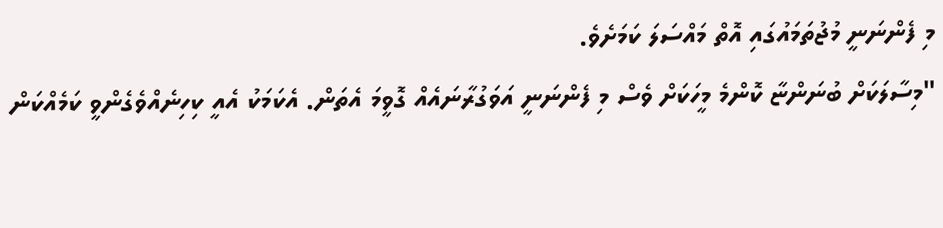މި ފެންނަނީ މުޖުތަމައުގައި އޮތް މައްސަލަ ކަމަށެވެ.
"މިސާލަކަށް ބުނަންޏާ ކޮންމެ މީހަކަށް ވެސް މި ފެންނަނީ އަވަގުރާނައެއް ގޮވީމަ އެތަން. އެކަމަކު އެއީ ކިހިނެއްވެގެންވީ ކަމެއްކަން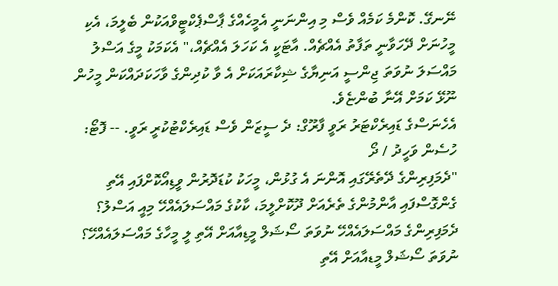ނޭނގޭ. ކޮންމެ ކަމެއް ވެސް މި އިންނަނީ އެމީހެއްގެ ޕާސްޕެކްޓީވްއަކުން ބެލީމަ، އެކި މީހުނަށް ދޭހަވާނީ ތަފާތު އެއްޗެއް. އާޓަކީ އެ ކަހަލަ އެއްޗެއް،" އެކަމަކު މީގެ އަސްލު މައްސަލަ ނުވަތަ ޖިންސީ އަނިޔާގެ ޝިކާރައަކަށް އެ ވާ ކުދިންގެ ވާހަކަދައްކަން މީހުން ނޫޅޭ ކަމަށް އޭނާ ބުންޏެވެ.
އެހެނަސްގެ ޑައިރެކްޓަރު ރަވީ ފާރޫގް: ދެ ސީޒަން ވެސް ޑައިރެކްޓުކުރީ ރަވީ. -- ފޮޓޯ: ހުސެން ވަހީދު / ދޯ
"ދެމަފިރިންގެ ދޭތެރޭގައި އޮންނަ އެ ގުޅުން، މީހަކު ކުޑަދޮރުން ވީޑިއޯކޮށްފައި އޭތި ގެންގޮސްފައި އާންމުންގެ ތެރެއަށް ދޫކޮށްލީމަ، ކާކުގެ މައްސަލައެއްހޭ މިއީ އަސްލު؟ ދެމަފިރިންގެ މައްސަލައެއްހޭ ނުވަތަ ސޯޝަލް މީޑިއާއަށް އޭތި ލީ މީހާގެ މައްސަލައެއްހޭ؟ ނުވަތަ ސޯޝަލް މީޑއާއަށް އޭތި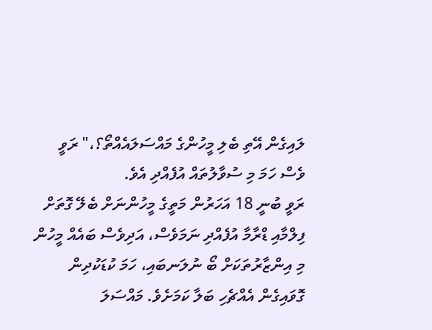ލައިގެން އޭތި ބެލި މީހުންގެ މައްސަލައެއްތޯ؟،" ރަވީ ވެސް ހަމަ މި ސުވާލުތައް އުފެއްދި އެވެ.
ރަވީ ބުނީ 18 އަހަރުން މަތީގެ މީހުންނަށް ބެލޭ ގޮތަށް ފިލްމާއި ޑްރާމާ އުފެއްދި ނަމަވެސް، އަދިވެސް ބައެއް މީހުން މި އިންޒާރުތަކަށް ބޯ ނުލަނބައި، ހަމަ ކުޑަކުދިން ގޮވައިގެން އެއްޗެހި ބަލާ ކަމަށެވެ. މައްސަލަ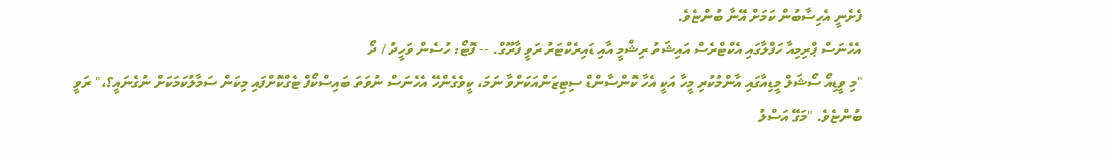ފެށެނީ އެހިސާބުން ކަމަށް އޭނާ ބުންޏެވެ.
އެހެނަސް ޕްރިމިއާ ހަފްލާގައި އެކްޓްރެސް އައިޝަތު ރިޝްމީ އާއި ޑައިރެކްޓަރު ރަވީ ފާރޫގް. -- ފޮޓޯ: ހުސެން ވަހީދު / ދޯ
"މި ވީޑިއޯ ސޯޝަލް މީޑިއާގައި އާންމުކުރި މީހާ އަކީ އެހާ ކޮންސާންޑް ސިޓިޒަންއަކަށްވާ ނަމަ، ކީވެގެންހޭ އެހެނަސް ނުވަތަ ބައިސްކޯފް ޓެގްކޮށްފައި މިކަން ސަމާލުކަމަކަށް ނުގެނައީ؟،" ރަވީ ބުންޏެވެ. "މަގޭ އަސްލު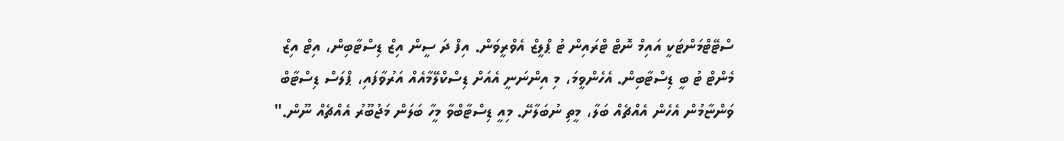ސްޓޭޓްމަންޓަކީ އައިމް ނޮޓް ޓްރައިން ޓު ޕްލީޒް އެވްރީވަން. އިފް ދަ ސީން އިޒް ޑިސްޓާބިން، އިޓް އިޒް މެންޓް ޓު ބީ ޑިސްޓާބިން. އެހެންވީމަ، މި އިންނަނީ އެއަށް ޑިސްކްލޭމާއެއް އަރުވާފައި، ޕްލަސް ޑިސްޓާބް ވަންޏާމުން އެހެން އެއްޗެއް ބަލާ، މީތި ނުބަލާށޭ. މިއީ ޑިސްޓާބްވާ މީހާ ބަލަން މަޖުބޫރު އެއްޗެއް ނޫން."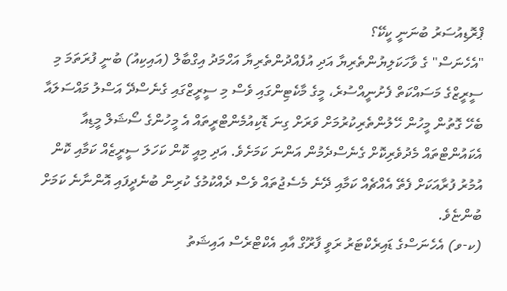ޕްރޮޑިއުސަރު ބުނަނީ ކީކޭ؟
"އެހެނަސް" ގެ ވާހަކަލިޔުންތެރިޔާ އަދި އުފެއްދުންތެރިޔާ އަހްމަދު އިގްބާލް (އައިކިއު) ބުނީ ފުރަތަމަ މި ސީރީޒްގެ މަސައްކަތް ފެށުނީއްސުރެ، މީގެ މާކެޓިންގައި ވެސް މި ސީރީޒްގައި ގެނެސްދޭ އަސްލު މައްސަލައާ ބެހޭ ގޮތުން މީހުން ހޭލުންތެރިކުރުމަށް ވަރަށް ގިނަ ޑޮކިއުމެންޓްރީތައް އެ މީހުންގެ ސޯޝަލް މީޑިއާ އެކައުންޓްތައް މެދުވެރިކޮށް ގެނެސްދެމުން އަންނަ ކަމަށެވެ. އަދި މިއީ ކޮން ކަހަލަ ސީރީޒެއް ކަމާއި ކޮން އުމުރު ފުރާއަކަށް ފެތޭ އެއްޗެއް ކަމާއި ދޭނެ މެސެޖުތައް ވެސް ދެއްކުމުގެ ކުރިން ބުނެދީފައި އޮންނާނެ ކަމަށް ބުންޏެވެ.
(ކ-ވ) އެހެނަސްގެ ޑައިރެކްޓަރު ރަވީ ފާރޫގް އާއި އެކްޓްރެސް އައިޝަތު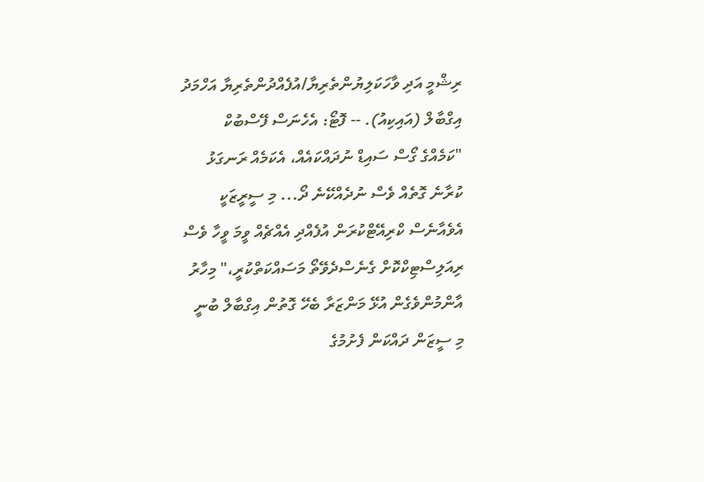ރިޝްމީ އަދި ވާހަކަލިޔުންތެރިޔާ/އުފެއްދުންތެރިޔާ އަހްމަދު އިގްބާލް (އައިކިއު). -- ފޮޓޯ: އެހެނަސް ފޭސްބުކް
"ކަމެއްގެ ގޯސް ސައިޑް ނުދައްކައެއް، އެކަމެއް ރަނގަޅު ކުރާނެ ގޮތެއް ވެސް ނުދެއްކޭނެ ދޯ... މި ސީރީޒަކީ އެވެއާނެސް ކްރިއޭޓްކުރަން އުފެއްދި އެއްޗެއް ވީމަ ވީހާ ވެސް ރިއަލިސްޓިކްކޮށް ގެނެސްދެވޭތޯ މަސައްކަތްކުރީ،" މިހާރު އާންމުންވެގެން އުޅޭ މަންޒަރާ ބެހޭ ގޮތުން އިގްބާލް ބުނީ މި ސީޒަން ދައްކަން ފެށުމުގެ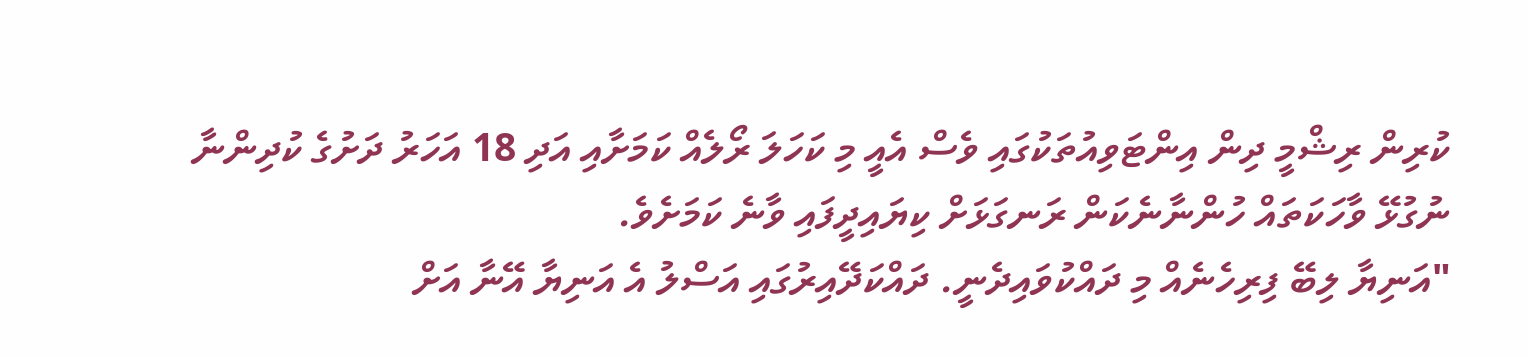ކުރިން ރިޝްމީ ދިން އިންޓަވިއުތަކުގައި ވެސް އެއީ މި ކަހަލަ ރޯލެއް ކަމަށާއި އަދި 18 އަހަރު ދަށުގެ ކުދިންނާ ނުގުޅޭ ވާހަކަތައް ހުންނާނެކަން ރަނގަޅަށް ކިޔައިދީފައި ވާނެ ކަމަށެވެ.
"އަނިޔާ ލިބޭ ފިރިހެނެއް މި ދައްކުވައިދެނީ. ދައްކަދޭއިރުގައި އަސްލު އެ އަނިޔާ އޭނާ އަށް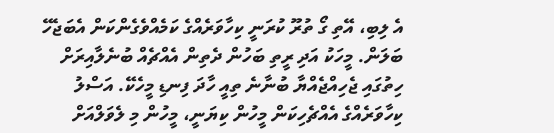އެ ލިބި، އޭތި ގޯ ތުރޫ ކުރަނީ ކިހާވަރެއްގެ ކަމެއްވެގެންކަން އެބަޖެހޭ ބަލަން. މީހަކު އަދި ރީތި ބަހުން ދެތިން އެއްޗެއް ބުނެލާއިރަށް ހިތުގައި ޖެހިއްޖެއްޔާ ބުނާނެ ތިއީ ހާދަ ފިނޑި މީހެކޭ. އަސްލު ކިހާވަރެއްގެ އެއްޗެހިކަން މީހުން ކިޔަނީ، މީހުން މި ލެވަލްއަށް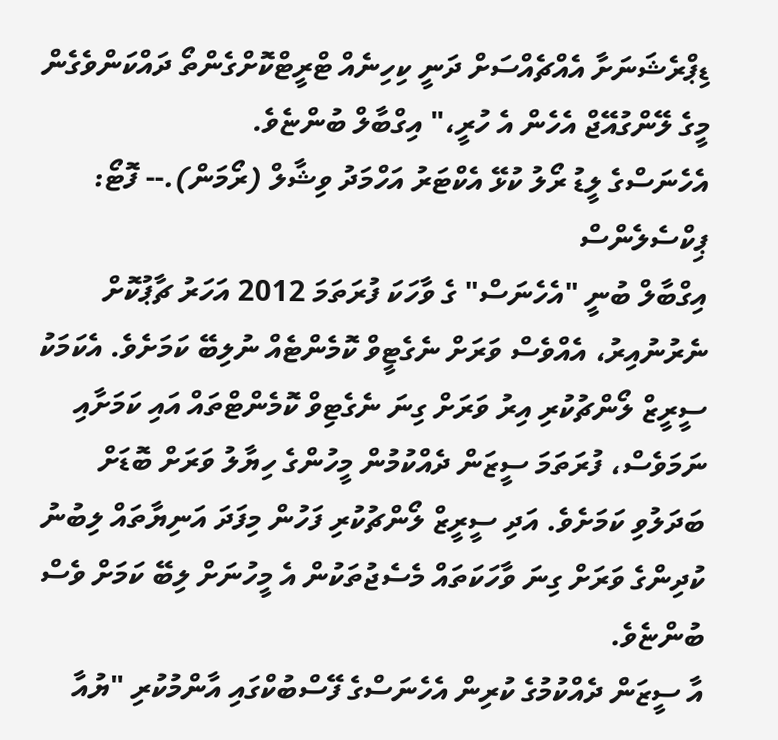ޑިޕްރެޝަނަށާ އެއްޗެއްސަށް ދަނީ ކިހިނެއް ޓްރީޓްކޮށްގެންތޯ ދައްކަންވެގެން މީގެ ލޭންގުއޭޖް އެހެން އެ ހުރީ،" އިގްބާލް ބުންޏެވެ.
އެހެނަސްގެ ލީޑު ރޯލު ކުޅޭ އެކްޓަރު އަހްމަދު ވިޝާލް (ރޯމަން).-- ފޮޓޯ: ޕިކްސެލެންސް
އިގްބާލް ބުނީ "އެހެނަސް" ގެ ވާހަކަ ފުރަތަމަ 2012 އަހަރު ޗާޕުކޮށް ނެރުނުއިރު، އެއްވެސް ވަރަށް ނެގެޓީވް ކޮމެންޓެއް ނުލިބޭ ކަމަށެވެ. އެކަމަކު ސީރީޒް ލޯންޗުކުރި އިރު ވަރަށް ގިނަ ނެގެޓިވް ކޮމެންޓްތައް އައި ކަމަށާއި ނަމަވެސް، ފުރަތަމަ ސީޒަން ދެއްކުމުން މީހުންގެ ހިޔާލު ވަރަށް ބޮޑަށް ބަދަލުވި ކަމަށެވެ. އަދި ސީރީޒް ލޯންޗުކުރި ފަހުން މިފަދަ އަނިޔާތައް ލިބުނު ކުދިންގެ ވަރަށް ގިނަ ވާހަކަތައް މެސެޖުތަކުން އެ މީހުނަށް ލިބޭ ކަމަށް ވެސް ބުންޏެވެ.
އާ ސީޒަން ދެއްކުމުގެ ކުރިން އެހެނަސްގެ ފޭސްބުކްގައި އާންމުކުރި "ޔުއާ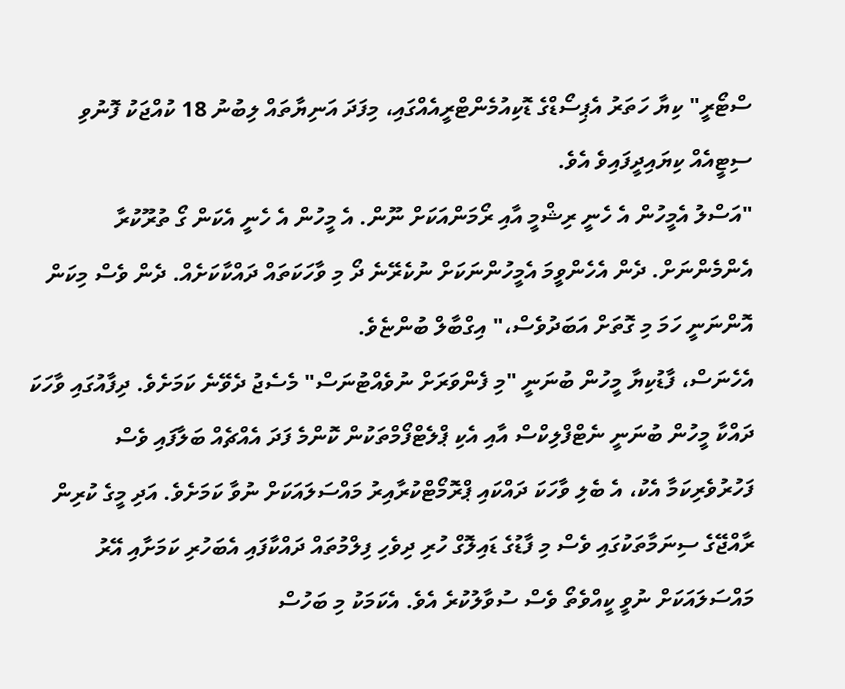ސްޓޯރީ" ކިޔާ ހަތަރު އެޕިސޯޑްގެ ޑޮކިއުމެންޓްރީއެއްގައި، މިފަދަ އަނިޔާތައް ލިބުނު 18 ކުއްޖަކު ފޮނުވި ސިޓީއެއް ކިޔައިދީފައިވެ އެވެ.
"އަސްލު އެމީހުން އެ ހެނީ ރިޝްމީ އާއި ރޯމަންއަކަށް ނޫން. އެ މީހުން އެ ހެނީ އެކަން ގޯ ތުރޫކުރާ އެންމެންނަށް. ދެން އެހެންވީމަ އެމީހުންނަކަށް ނުކެރޭނެ ދޯ މި ވާހަކަތައް ދައްކާކަށެއް. ދެން ވެސް މިކަން އޮންނަނީ ހަމަ މި ގޮތަށް އަބަދުވެސް،" އިގްބާލް ބުންޏެވެ.
އެހެނަސް، ފާޑުކިޔާ މީހުން ބުނަނީ "މި ފެންވަރަށް ނުވެއްޓުނަސް" މެސެޖު ދެވޭނެ ކަމަށެވެ. ދިފާއުގައި ވާހަކަ ދައްކާ މީހުން ބުނަނީ ނެޓްފްލިކްސް އާއި އެކި ޕްލެޓްފޯމްތަކުން ކޮންމެ ފަދަ އެއްޗެއް ބަލާފައި ވެސް ފަހުރުވެރިކަމާ އެކު، އެ ބެލި ވާހަކަ ދައްކައި ޕްރޮމޯޓްކުރާއިރު މައްސަލައަކަށް ނުވާ ކަމަށެވެ. އަދި މީގެ ކުރިން ރާއްޖޭގެ ސިނަމާތަކުގައި ވެސް މި ފާޑުގެ ޑައިލޮގް ހުރި ދިވެހި ފިލްމުތައް ދައްކާފައި އެބަހުރި ކަމަށާއި އޭރު މައްސަލައަކަށް ނުވީ ކީއްވެތޯ ވެސް ސުވާލުކުރެ އެވެ. އެކަމަކު މި ބަހުސް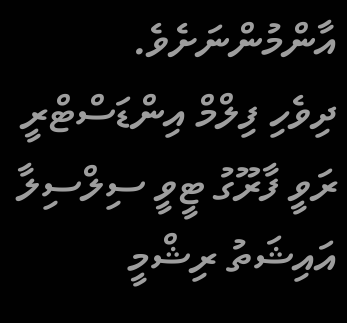އާންމުންނަށެވެ.
ދިވެހި ފިލްމް އިންޑަސްޓްރީ ރަވީ ފާރޫގު ޓީވީ ސިލްސިލާ އައިޝަތު ރިޝްމީ